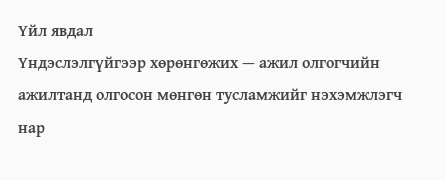Үйл явдал
Үндэслэлгүйгээр хөрөнгөжих — ажил олгогчийн ажилтанд олгосон мөнгөн тусламжийг нэхэмжлэгч нар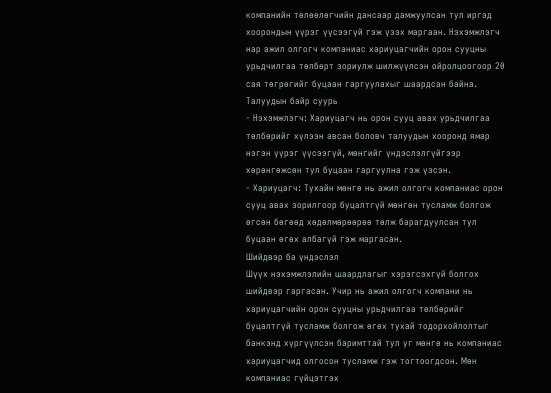компанийн төлөөлөгчийн дансаар дамжуулсан тул иргэд хоорондын үүрэг үүсээгүй гэж үзэх маргаан. Нэхэмжлэгч нар ажил олгогч компаниас хариуцагчийн орон сууцны урьдчилгаа төлбөрт зориулж шилжүүлсэн ойролцоогоор 20 сая төгрөгийг буцаан гаргуулахыг шаардсан байна.
Талуудын байр суурь
- Нэхэмжлэгч: Хариуцагч нь орон сууц авах урьдчилгаа төлбөрийг хүлээн авсан боловч талуудын хооронд ямар нэгэн үүрэг үүсээгүй, мөнгийг үндэслэлгүйгээр хөрөнгөжсөн тул буцаан гаргуулна гэж үзсэн.
- Хариуцагч: Тухайн мөнгө нь ажил олгогч компаниас орон сууц авах зорилгоор буцалтгүй мөнгөн тусламж болгож өгсөн бөгөөд хөдөлмөрөөрөө төлж барагдуулсан тул буцаан өгөх албагүй гэж маргасан.
Шийдвэр ба үндэслэл
Шүүх нэхэмжлэлийн шаардлагыг хэрэгсэхгүй болгох шийдвэр гаргасан. Учир нь ажил олгогч компани нь хариуцагчийн орон сууцны урьдчилгаа төлбөрийг буцалтгүй тусламж болгож өгөх тухай тодорхойлолтыг банкэнд хүргүүлсэн баримттай тул уг мөнгө нь компаниас хариуцагчид олгосон тусламж гэж тогтоогдсон. Мөн компаниас гүйцэтгэх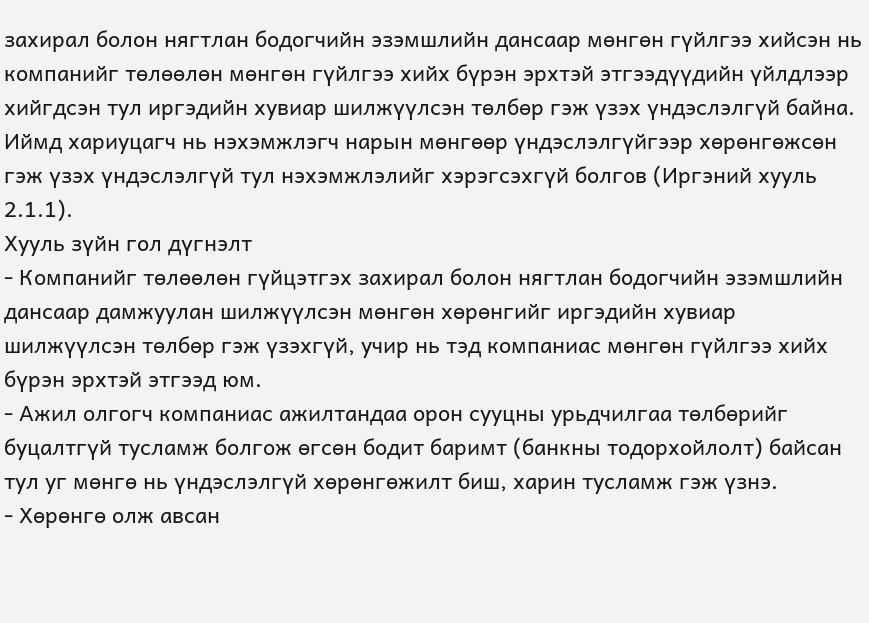захирал болон нягтлан бодогчийн эзэмшлийн дансаар мөнгөн гүйлгээ хийсэн нь компанийг төлөөлөн мөнгөн гүйлгээ хийх бүрэн эрхтэй этгээдүүдийн үйлдлээр хийгдсэн тул иргэдийн хувиар шилжүүлсэн төлбөр гэж үзэх үндэслэлгүй байна. Иймд хариуцагч нь нэхэмжлэгч нарын мөнгөөр үндэслэлгүйгээр хөрөнгөжсөн гэж үзэх үндэслэлгүй тул нэхэмжлэлийг хэрэгсэхгүй болгов (Иргэний хууль 2.1.1).
Хууль зүйн гол дүгнэлт
- Компанийг төлөөлөн гүйцэтгэх захирал болон нягтлан бодогчийн эзэмшлийн дансаар дамжуулан шилжүүлсэн мөнгөн хөрөнгийг иргэдийн хувиар шилжүүлсэн төлбөр гэж үзэхгүй, учир нь тэд компаниас мөнгөн гүйлгээ хийх бүрэн эрхтэй этгээд юм.
- Ажил олгогч компаниас ажилтандаа орон сууцны урьдчилгаа төлбөрийг буцалтгүй тусламж болгож өгсөн бодит баримт (банкны тодорхойлолт) байсан тул уг мөнгө нь үндэслэлгүй хөрөнгөжилт биш, харин тусламж гэж үзнэ.
- Хөрөнгө олж авсан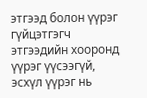этгээд болон үүрэг гүйцэтгэгч этгээдийн хооронд үүрэг үүсээгүй, эсхүл үүрэг нь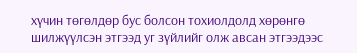хүчин төгөлдөр бус болсон тохиолдолд хөрөнгө шилжүүлсэн этгээд уг зүйлийг олж авсан этгээдээс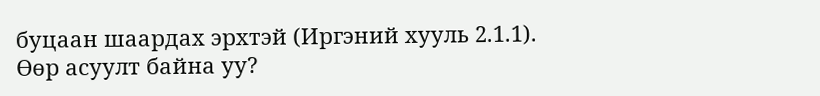буцаан шаардах эрхтэй (Иргэний хууль 2.1.1).
Өөр асуулт байна уу?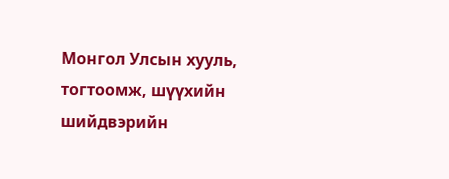Монгол Улсын хууль, тогтоомж, шүүхийн шийдвэрийн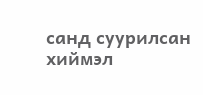санд суурилсан хиймэл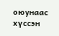оюунаас хүссэн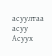асуултаа асуу
Асуух